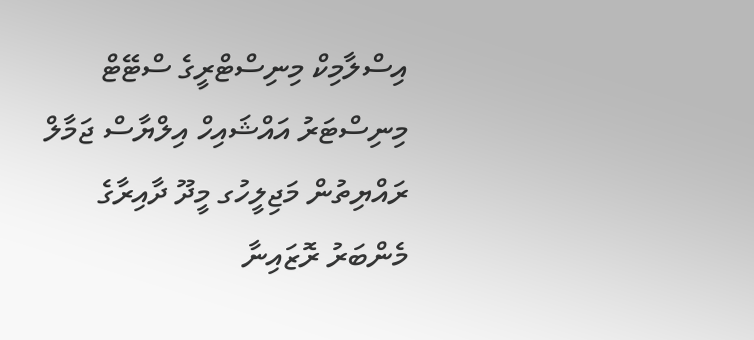އިސްލާމިކް މިނިސްޓްރީގެ ސްޓޭޓް މިނިސްޓަރު އައްޝައިހް އިލްޔާސް ޖަމާލް ރައްޔިތުން މަޖިލީހުގ މީދޫ ދާއިރާގެ މެންބަރު ރޮޒައިނާ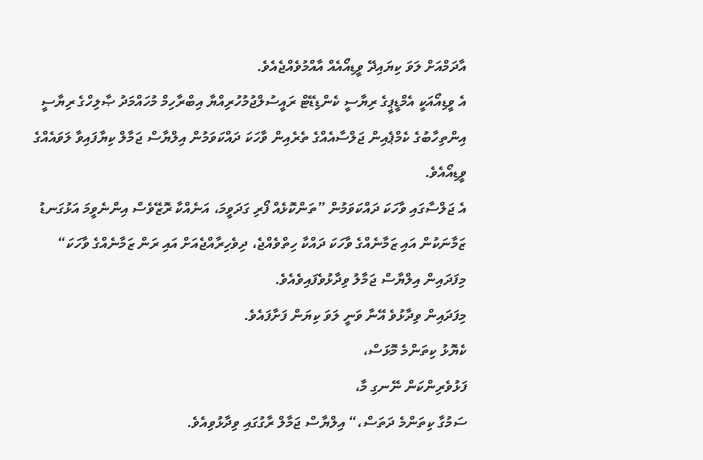އާދަމްއަށް ލަވަ ކިޔައިދޭ ވީޑިއޯއެއް އާއްމުވެއްޖެއެވެ.
އެ ވީޑިއޯއަކީ އެމްޑީޕީގެ ރިޔާސީ ކެންޑިޑޭޓް ރައީސުލްޖުމުހުރިއްޔާ އިބްރާހިމް މުހައްމަދު ޞާލިހްގެ ރިޔާސީ އިންތިހާބުގެ ކެމްޕެއިން ޖަލްސާއެއްގެ ތެރެއިން ވާހަކަ ދައްކަވަމުން އިލްޔާސް ޖަމާލް ކިޔާފައިވާ ލަވައެއްގެ ވީޑިއޯއެވެ.
އެ ޖަލްސާގައި ވާހަކަ ދައްކަވަމުން ”ތަންކޮޅެއް ފޯރި ގަދަވީމަ، އަނެއްކާ ރޮޒޭވެސް އިންނެވީމަ އަޅުގަނޑު ޒަމާނަކުން އައި ޒަމާނެއްގެ ވާހަކަ ދައްކާ ހިތްވެއްޖެ، ދިވެހިރާއްޖެއަށް އައި ރަން ޒަމާނެއްގެ ވާހަކަ“ މިފަދައިން އިލްޔާސް ޖަމާލު ވިދާޅުވެފައިވެއެވެ.
މިފަދައިން ވިދާޅުވެ އޭނާ ވަނީ ލަވަ ކިޔަން ފަށާފައެވެ.
ކެޔޮޅު ކިތަންމެ މޮޅަސް،
ފަޅުވެރިންކަން ނޭނގި މާ،
ސަމުގާ ކިތަންމެ ދަތަސް،“ އިލްޔާސް ޖަމާލް ރާގުގައި ވިދާޅުވިއެވެ.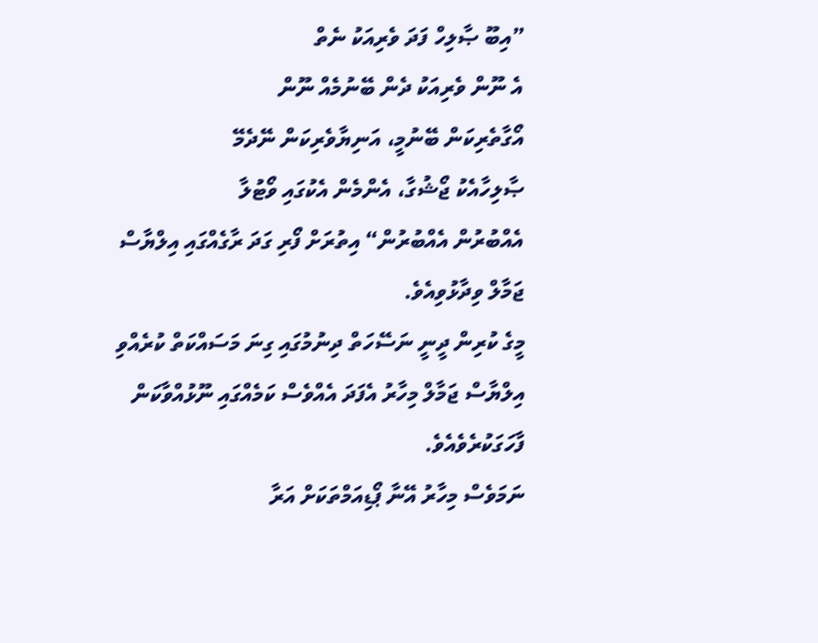”އިބޫ ޞާލިހް ފަދަ ވެރިއަކު ނެތް
އެ ނޫން ވެރިއަކު ދެން ބޭނުމެއް ނޫން
އޯގާތެރިކަން ބޭނުމީ، އަނިޔާވެރިކަން ނޭދެމޭ
ޞާލިހާއެކު ޖޯޝުގާ، އެންމެން އެކުގައި ވޯޓުލާ
އެއްބުރުން އެއްބުރުން“ އިތުރަށް ފޯރި ގަދަ ރާގެއްގައި އިލްޔާސް ޖަމާލް ވިދާޅުވިއެވެ.
މީގެ ކުރިން ދީނީ ނަސޭހަތް ދިނުމުގައި ގިނަ މަސައްކަތް ކުރެއްވި އިލްޔާސް ޖަމާލް މިހާރު އެފަދަ އެއްވެސް ކަމެއްގައި ނޫޅުއްވާކަން ފާހަގަކުރެވެއެވެ.
ނަމަވެސް މިހާރު އޭނާ ޕޯޑިއަމްތަކަށް އަރާ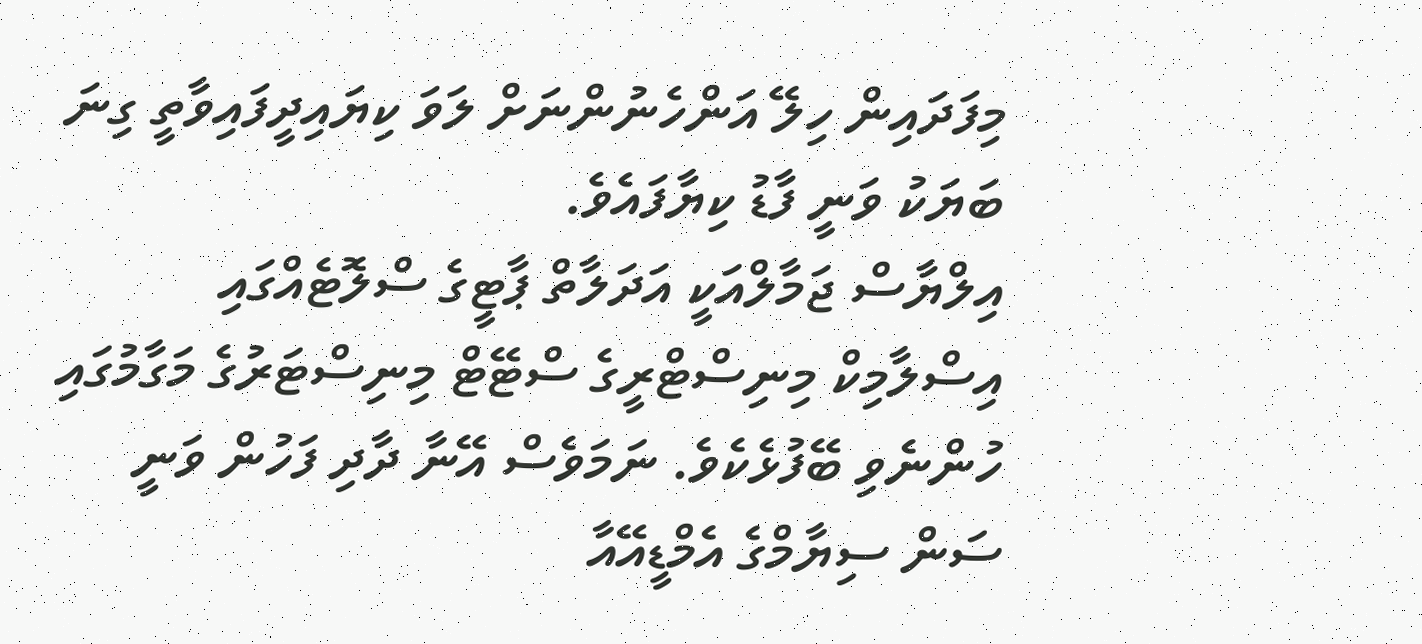މިފަދައިން ހިލޭ އަންހެނުންނަށް ލަވަ ކިޔައިދީފައިވާތީ ގިނަ ބަޔަކު ވަނީ ފާޑު ކިޔާފައެވެ.
އިލްޔާސް ޖަމާލްއަކީ އަދަލާތް ޕާޓީގެ ސްލޮޓެއްގައި އިސްލާމިކް މިނިސްޓްރީގެ ސްޓޭޓް މިނިސްޓަރުގެ މަގާމުގައި ހުންނެވި ބޭފުޅެކެވެ. ނަމަވެސް އޭނާ ދާދި ފަހުން ވަނީ ސަން ސިޔާމްގެ އެމްޑީއޭއާ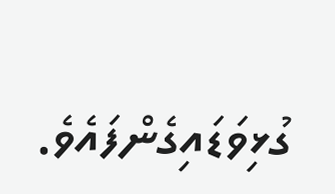ގުޅިވަޑައިގެންފައެވެ.